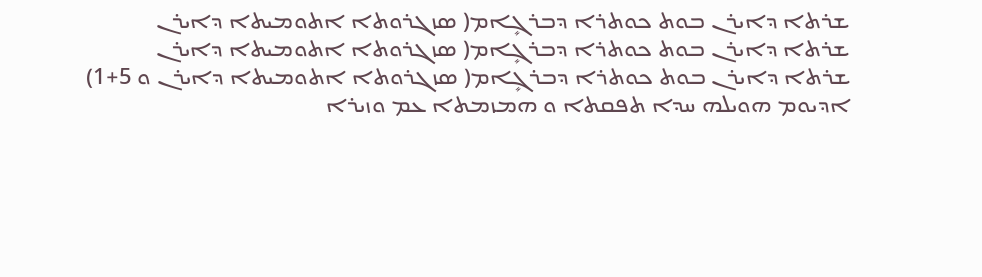ܫܪܬܐ ܕܐܝܪܢ ܒܘܬ ܟܘܬܪܐ ܕܒܪܓܻܐܡ( ܣܙܓܪܘܬܐ ܐܬܘܡܝܬܐ ܕܐܝܪܢ
ܫܪܬܐ ܕܐܝܪܢ ܒܘܬ ܟܘܬܪܐ ܕܒܪܓܻܐܡ( ܣܙܓܪܘܬܐ ܐܬܘܡܝܬܐ ܕܐܝܪܢ
ܫܪܬܐ ܕܐܝܪܢ ܒܘܬ ܟܘܬܪܐ ܕܒܪܓܻܐܡ( ܣܙܓܪܘܬܐ ܐܬܘܡܝܬܐ ܕܐܝܪܢ ܘ 5+1)
ܐܕܝܘܡ ܗܘܝܠܗ ܚܕܐ ܬܦܩܬܐ ܘ ܗܡܙܡܬܐ ܥܡ ܘܙܝܪܐ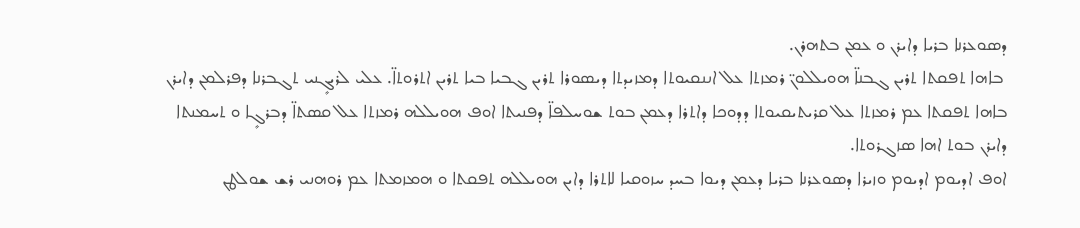ܕܣܘܥܪܢܐ ܒܪܝܐ ܕܐܝܪܢ ܘ ܥܡܢ ܒܬܗܪܢ.
 ܒܐܗܐ ܬܦܩܬܐ ܬܪܝܢ ܓܒܢܐ̈ ܗܘܝܠܠܘܢ̈ ܪܡܙܬܐ ܥܠ ܐܢܢܩܝܘܬܐ ܕܡܙܝܕܬܐ ܕܝܣܘܪܐ ܬܪܝܢ ܓܒܝܐ ܒܝܐ ܬܪܝܢ ܐܬܪܘܬܐ̈. ܥܠܝ ܠܪܝܓܻܢܝ ܬܓܒܪܢܐ ܕܦܪܠܡܢ ܕܐܝܪܢ ܒܐܗܐ ܬܦܩܬܐ ܥܡ ܪܡܙܬܐ ܥܠ ܩܪܝܬܝܩܝܘܬܐ ܕܕܘܟܐ ܕܐܬܪܐ ܕܥܡܢ ܒܘܬ ܫܘܚܠܦܐ̈ ܕܦܢܝܬܐ ܐܘܦ ܗܘܝܠܠܗ ܪܡܙܬܐ ܥܠ ܩܣܬܐ̈ ܕܒܪܓܻܐ ܘ ܬܚܡܢܬܐ ܕܐܝܪܢ ܒܘܬ ܐܗܐ ܣܙܓܪܘܬܐ.
ܐܘܦ ܐܕܝܘܡ ܐܕܝܘܡ ܘܙܝܪܐ ܕܣܘܥܪܢܐ ܒܪܝܐ ܕܥܡܢ ܕܝܘܐ ܒܚܕ ܚܙܘܩܝܐ ܠܐܬܪܐ ܕܐܝܢ ܗܘܝܠܠܗ ܬܦܩܬܐ ܘ ܗܡܙܡܬܐ ܥܡ ܪܘܗܢܝ ܪܫ ܫܘܠܛܢ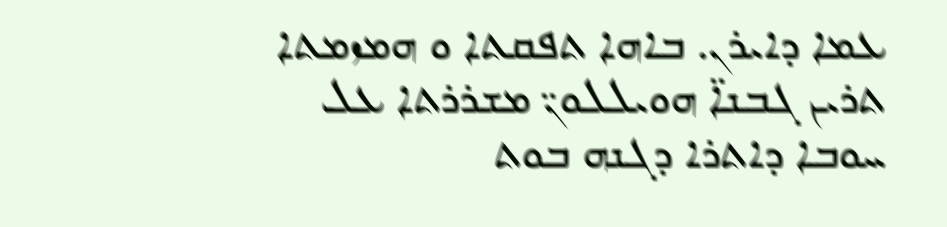ܥܡܐ ܕܐܝܪܢ. ܒܐܗܐ ܬܦܩܬܐ ܘ ܗܡܙܡܬܐ ܬܪܝܢ ܓܒܢܐ̈ ܗܘܝܠܠܘܢ̈ ܡܫܪܪܬܐ ܥܠ ܚܘܒܐ ܕܐܬܪܐ ܕܓܢܗ ܒܘܬ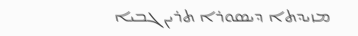ܡܙܝܕܬܐ ܕܝܣܘܪܐ ܬܪܝܢ ܓܒܝܐ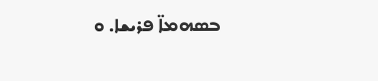ܒܣܗܡܐ̈ ܦܪܝܫܐ. ܘ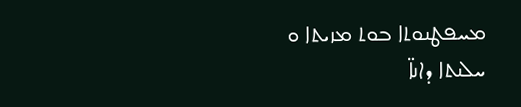ܡܚܦܛܢܘܬܐ ܒܘܬ ܡܙܝܬܐ ܘ ܚܠܢܬܐ ܕܐܢܐ̈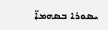ܝܣܘܪܐ ܒܣܗܡܐ̈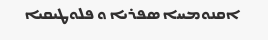ܐܩܢܘܡܝܝܐ ܣܦܪܝܐ ܘ ܦܠܘܛܝܩܝܐ